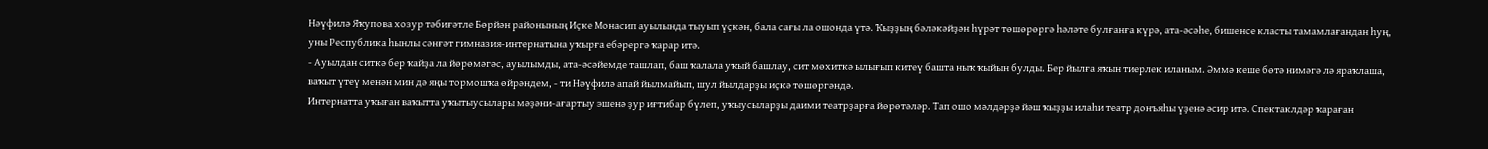Нәүфилә Яҡупова хозур тәбиғәтле Бөрйән районының Иҫке Монасип ауылында тыуып үҫкән, бала сағы ла ошонда үтә. Ҡыҙҙың бәләкәйҙән һүрәт төшөрөргә һәләте булғанға күрә, ата-әсәһе, бишенсе класты тамамлағандан һуң, уны Республика һынлы сәнғәт гимназия-интернатына уҡырға ебәрергә ҡарар итә.
- Ауылдан ситкә бер ҡайҙа ла йөрөмәгәс, ауылымды, ата-әсәйемде ташлап, баш ҡалала уҡый башлау, сит мөхиткә ылығып китеү башта ныҡ ҡыйын булды. Бер йылға яҡын тиерлек иланым. Әммә кеше бөтә нимәгә лә яраҡлаша, ваҡыт үтеү менән мин дә яңы тормошҡа өйрәндем, - ти Нәүфилә апай йылмайып, шул йылдарҙы иҫкә төшөргәндә.
Интернатта уҡыған ваҡытта уҡытыусылары мәҙәни-ағартыу эшенә ҙур иғтибар бүлеп, уҡыусыларҙы даими театрҙарға йөрөтәләр. Тап ошо мәлдәрҙә йәш ҡыҙҙы илаһи театр донъяһы үҙенә әсир итә. Спектаклдәр ҡараған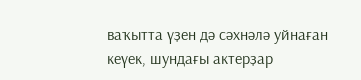ваҡытта үҙен дә сәхнәлә уйнаған кеүек, шундағы актерҙар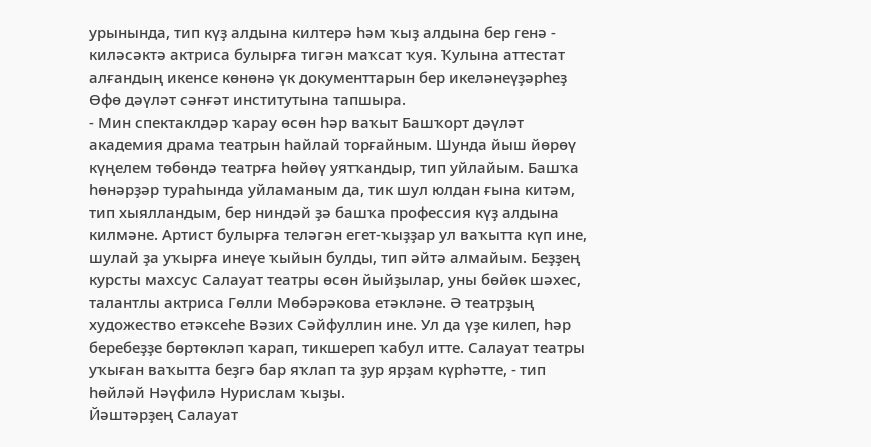урынында, тип күҙ алдына килтерә һәм ҡыҙ алдына бер генә - киләсәктә актриса булырға тигән маҡсат ҡуя. Ҡулына аттестат алғандың икенсе көнөнә үк документтарын бер икеләнеүҙәрһеҙ Өфө дәүләт сәнғәт институтына тапшыра.
- Мин спектаклдәр ҡарау өсөн һәр ваҡыт Башҡорт дәүләт академия драма театрын һайлай торғайным. Шунда йыш йөрөү күңелем төбөндә театрға һөйөү уятҡандыр, тип уйлайым. Башҡа һөнәрҙәр тураһында уйламаным да, тик шул юлдан ғына китәм, тип хыялландым, бер ниндәй ҙә башҡа профессия күҙ алдына килмәне. Артист булырға теләгән егет-ҡыҙҙар ул ваҡытта күп ине, шулай ҙа уҡырға инеүе ҡыйын булды, тип әйтә алмайым. Беҙҙең курсты махсус Салауат театры өсөн йыйҙылар, уны бөйөк шәхес, талантлы актриса Гөлли Мөбәрәкова етәкләне. Ә театрҙың художество етәксеһе Вәзих Сәйфуллин ине. Ул да үҙе килеп, һәр беребеҙҙе бөртөкләп ҡарап, тикшереп ҡабул итте. Салауат театры уҡыған ваҡытта беҙгә бар яҡлап та ҙур ярҙам күрһәтте, - тип һөйләй Нәүфилә Нурислам ҡыҙы.
Йәштәрҙең Салауат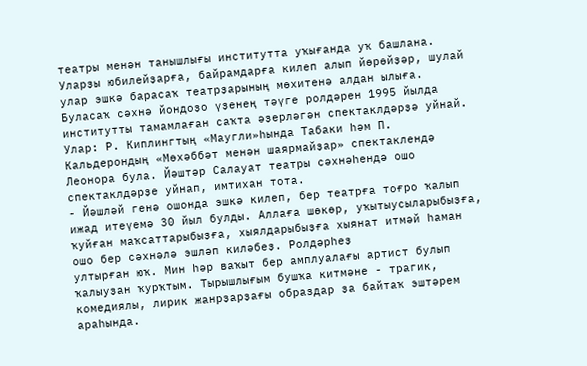театры менән танышлығы институтта уҡығанда уҡ башлана. Уларҙы юбилейҙарға, байрамдарға килеп алып йөрөйҙәр, шулай улар эшкә барасаҡ театрҙарының мөхитенә алдан ылыға. Буласаҡ сәхнә йондоҙо үҙенең тәүге ролдәрен 1995 йылда институтты тамамлаған саҡта әҙерләгән спектаклдәрҙә уйнай. Улар: Р. Киплингтың «Маугли»һында Табаки һәм П. Кальдерондың «Мөхәббәт менән шаярмайҙар» спектаклендә Леонора була. Йәштәр Салауат театры сәхнәһендә ошо спектаклдәрҙе уйнап, имтихан тота.
- Йәшләй генә ошонда эшкә килеп, бер театрға тоғро ҡалып ижад итеүемә 30 йыл булды. Аллаға шөкөр, уҡытыусыларыбыҙға, ҡуйған маҡсаттарыбыҙға, хыялдарыбыҙға хыянат итмәй һаман ошо бер сәхнәлә эшләп киләбеҙ. Ролдәрһеҙ
ултырған юҡ. Мин һәр ваҡыт бер амплуалағы артист булып ҡалыуҙан ҡурҡтым. Тырышлығым бушҡа китмәне - трагик, комедиялы, лирик жанрҙарҙағы образдар ҙа байтаҡ эштәрем араһында.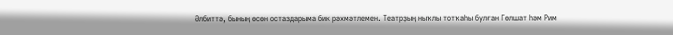Әлбиттә, бының өсөн остаздарыма бик рәхмәтлемен. Театрҙың ныҡлы тотҡаһы булған Гөлшат һәм Рим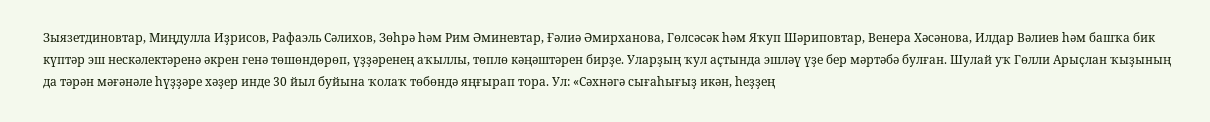Зыязетдиновтар, Миңдулла Иҙрисов, Рафаэль Сәлихов, Зөһрә һәм Рим Әминевтар, Ғәлиә Әмирханова, Гөлсәсәк һәм Яҡуп Шәриповтар, Венера Хәсәнова, Илдар Вәлиев һәм башҡа бик күптәр эш нескәлектәренә әкрен генә төшөндөрөп, үҙҙәренең аҡыллы, төплө кәңәштәрен бирҙе. Уларҙың ҡул аҫтында эшләү үҙе бер мәртәбә булған. Шулай уҡ Гөлли Арыҫлан ҡыҙының да тәрән мәғәнәле һүҙҙәре хәҙер инде 30 йыл буйына ҡолаҡ төбөндә яңғырап тора. Ул: «Сәхнәгә сығаһығыҙ икән, һеҙҙең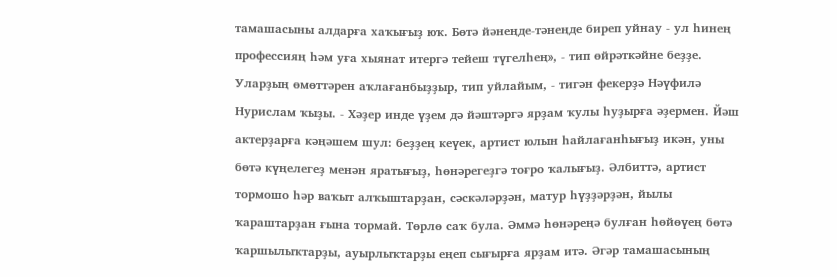тамашасыны алдарға хаҡығыҙ юҡ. Бөтә йәнеңде-тәнеңде биреп уйнау - ул һинең профессияң һәм уға хыянат итергә тейеш түгелһең», - тип өйрәткәйне беҙҙе. Уларҙың өмөттәрен аҡлағанбыҙҙыр, тип уйлайым, - тигән фекерҙә Нәүфилә Нурислам ҡыҙы. - Хәҙер инде үҙем дә йәштәргә ярҙам ҡулы һуҙырға әҙермен. Йәш актерҙарға кәңәшем шул: беҙҙең кеүек, артист юлын һайлағанһығыҙ икән, уны бөтә күңелегеҙ менән яратығыҙ, һөнәрегеҙгә тоғро ҡалығыҙ. Әлбиттә, артист тормошо һәр ваҡыт алҡыштарҙан, сәскәләрҙән, матур һүҙҙәрҙән, йылы ҡараштарҙан ғына тормай. Төрлө саҡ була. Әммә һөнәреңә булған һөйөүең бөтә ҡаршылыҡтарҙы, ауырлыҡтарҙы еңеп сығырға ярҙам итә. Әгәр тамашасының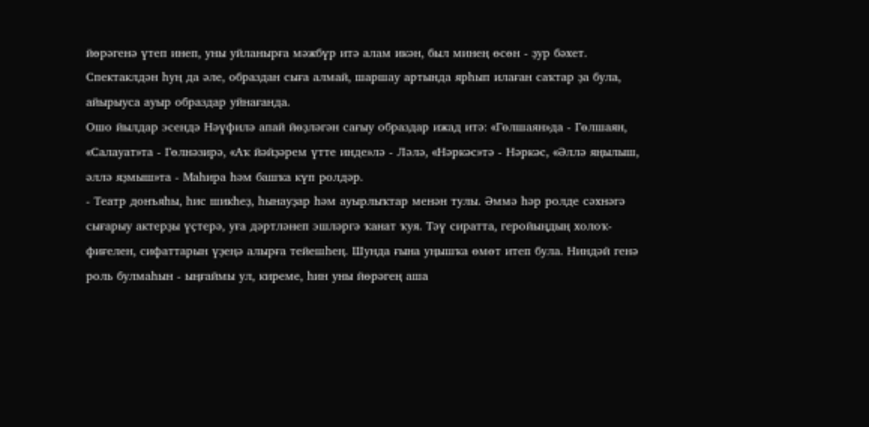йөрәгенә үтеп инеп, уны уйланырға мәжбүр итә алам икән, был минең өсөн - ҙур бәхет. Спектаклдән һуң да әле, образдан сыға алмай, шаршау артында ярһып илаған саҡтар ҙа була, айырыуса ауыр образдар уйнағанда.
Ошо йылдар эсендә Нәүфилә апай йөҙләгән сағыу образдар ижад итә: «Гөлшаян»да - Гөлшаян, «Салауат»та - Гөлнәзирә, «Аҡ йәйҙәрем үтте инде»лә - Ләлә, «Нәркәс»тә - Нәркәс, «Әллә яңылыш, әллә яҙмыш»та - Маһира һәм башҡа күп ролдәр.
- Театр донъяһы, һис шикһеҙ, һынауҙар һәм ауырлыҡтар менән тулы. Әммә һәр ролде сәхнәгә сығарыу актерҙы үҫтерә, уға дәртләнеп эшләргә ҡанат ҡуя. Тәү сиратта, геройыңдың холоҡ-фиғелен, сифаттарын үҙеңә алырға тейешһең. Шунда ғына уңышҡа өмөт итеп була. Ниндәй генә роль булмаһын - ыңғаймы ул, киреме, һин уны йөрәгең аша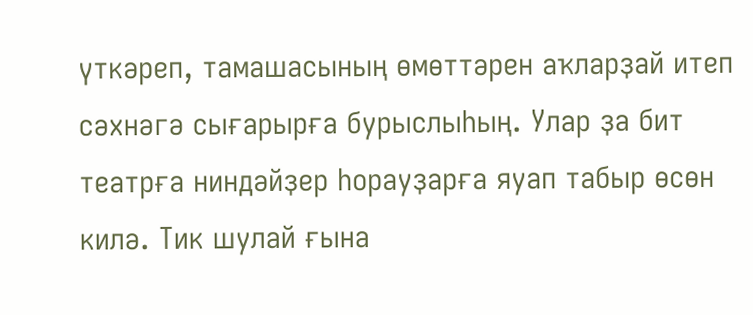үткәреп, тамашасының өмөттәрен аҡларҙай итеп сәхнәгә сығарырға бурыслыһың. Улар ҙа бит театрға ниндәйҙер һорауҙарға яуап табыр өсөн килә. Тик шулай ғына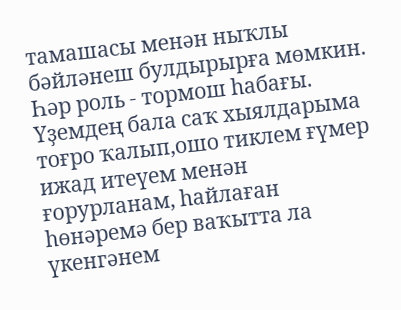тамашасы менән ныҡлы бәйләнеш булдырырға мөмкин. Һәр роль - тормош һабағы. Үҙемдең бала саҡ хыялдарыма тоғро ҡалып,ошо тиклем ғүмер ижад итеүем менән ғорурланам, һайлаған һөнәремә бер ваҡытта ла үкенгәнем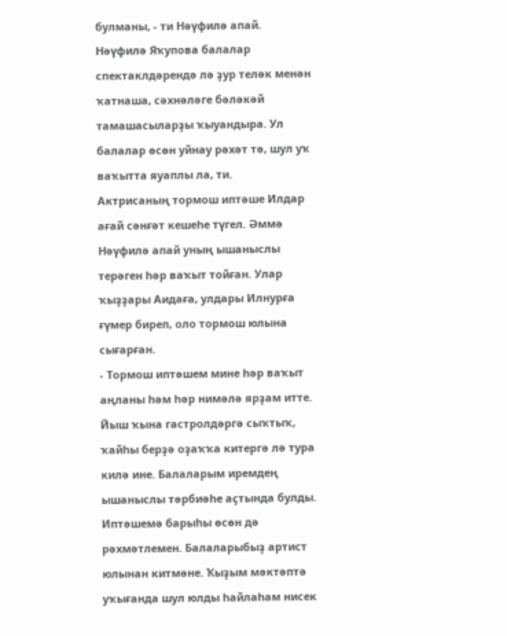булманы, - ти Нәүфилә апай.
Нәүфилә Яҡупова балалар спектаклдәрендә лә ҙур теләк менән ҡатнаша, сәхнәләге бәләкәй тамашасыларҙы ҡыуандыра. Ул балалар өсөн уйнау рәхәт тә, шул уҡ ваҡытта яуаплы ла, ти.
Актрисаның тормош иптәше Илдар ағай сәнғәт кешеһе түгел. Әммә Нәүфилә апай уның ышаныслы терәген һәр ваҡыт тойған. Улар ҡыҙҙары Аидаға, улдары Илнурға ғүмер биреп, оло тормош юлына сығарған.
- Тормош иптәшем мине һәр ваҡыт аңланы һәм һәр нимәлә ярҙам итте. Йыш ҡына гастролдәргә сыҡтыҡ, ҡайһы берҙә оҙаҡҡа китергә лә тура килә ине. Балаларым иремдең ышаныслы тәрбиәһе аҫтында булды. Иптәшемә барыһы өсөн дә рәхмәтлемен. Балаларыбыҙ артист юлынан китмәне. Ҡыҙым мәктәптә уҡығанда шул юлды һайлаһам нисек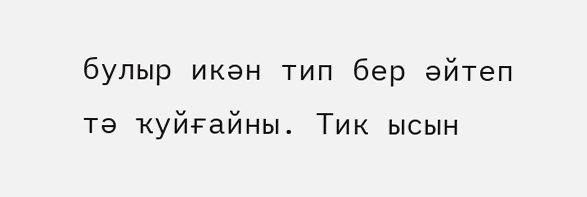булыр икән тип бер әйтеп тә ҡуйғайны. Тик ысын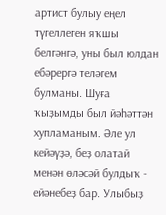артист булыу еңел түгеллеген яҡшы белгәнгә, уны был юлдан ебәрергә теләгем булманы. Шуға ҡыҙымды был йәһәттән хупламаным. Әле ул кейәүҙә, беҙ олатай менән өләсәй булдыҡ - ейәнебеҙ бар. Улыбыҙ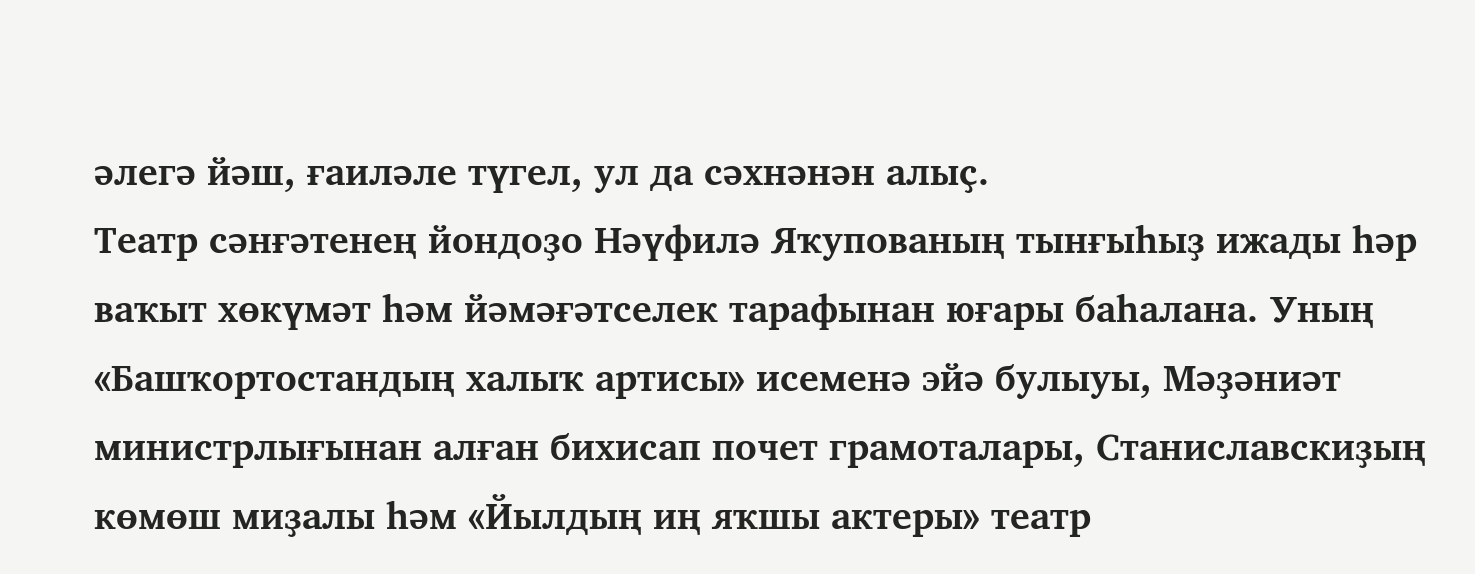әлегә йәш, ғаиләле түгел, ул да сәхнәнән алыҫ.
Театр сәнғәтенең йондоҙо Нәүфилә Яҡупованың тынғыһыҙ ижады һәр ваҡыт хөкүмәт һәм йәмәғәтселек тарафынан юғары баһалана. Уның «Башҡортостандың халыҡ артисы» исеменә эйә булыуы, Мәҙәниәт министрлығынан алған бихисап почет грамоталары, Станиславскиҙың көмөш миҙалы һәм «Йылдың иң яҡшы актеры» театр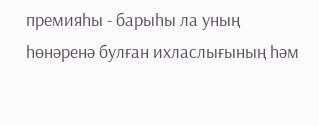премияһы - барыһы ла уның һөнәренә булған ихласлығының һәм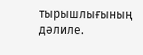тырышлығының дәлиле.